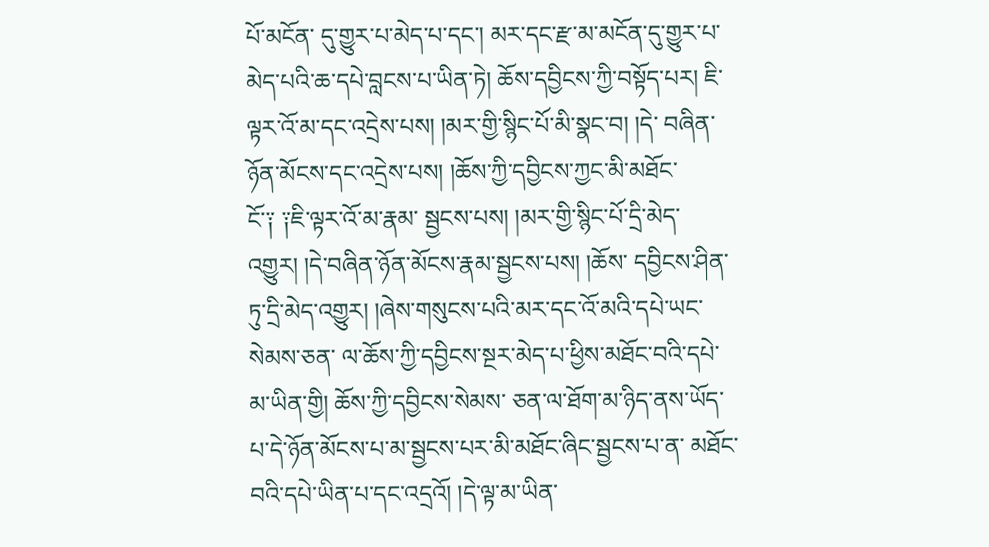པོ་མངོན་ དུ་གྱུར་པ་མེད་པ་དང་། མར་དང་རྫ་མ་མངོན་དུ་གྱུར་པ་མེད་པའི་ཆ་དཔེ་བླངས་པ་ཡིན་ཏེ། ཆོས་དབྱིངས་ཀྱི་བསྟོད་པར། ཇི་ལྟར་འོ་མ་དང་འདྲེས་པས། །མར་གྱི་སྙིང་པོ་མི་སྣང་བ། །དེ་ བཞིན་ཉོན་མོངས་དང་འདྲེས་པས། །ཆོས་ཀྱི་དབྱིངས་ཀྱང་མི་མཐོང་ངོ་༑ ༑ཇི་ལྟར་འོ་མ་རྣམ་ སྦྱངས་པས། །མར་གྱི་སྙིང་པོ་དྲི་མེད་འགྱུར། །དེ་བཞིན་ཉོན་མོངས་རྣམ་སྦྱངས་པས། །ཆོས་ དབྱིངས་ཤིན་ཏུ་དྲི་མེད་འགྱུར། །ཞེས་གསུངས་པའི་མར་དང་འོ་མའི་དཔེ་ཡང་སེམས་ཅན་ ལ་ཆོས་ཀྱི་དབྱིངས་སྔར་མེད་པ་ཕྱིས་མཐོང་བའི་དཔེ་མ་ཡིན་གྱི། ཆོས་ཀྱི་དབྱིངས་སེམས་ ཅན་ལ་ཐོག་མ་ཉིད་ནས་ཡོད་པ་དེ་ཉོན་མོངས་པ་མ་སྦྱངས་པར་མི་མཐོང་ཞིང་སྦྱངས་པ་ན་ མཐོང་བའི་དཔེ་ཡིན་པ་དང་འདྲའོ། །དེ་ལྟ་མ་ཡིན་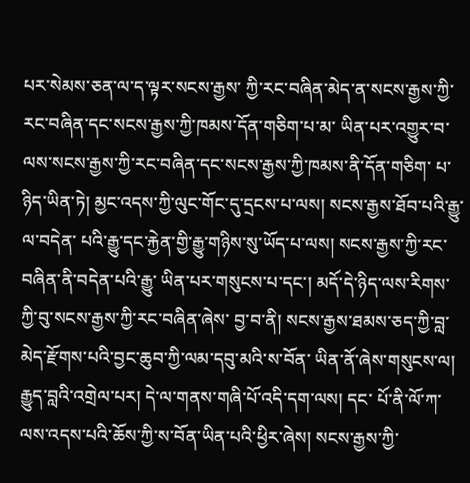པར་སེམས་ཅན་ལ་ད་ལྟར་སངས་རྒྱས་ ཀྱི་རང་བཞིན་མེད་ན་སངས་རྒྱས་ཀྱི་རང་བཞིན་དང་སངས་རྒྱས་ཀྱི་ཁམས་དོན་གཅིག་པ་མ་ ཡིན་པར་འགྱུར་བ་ལས་སངས་རྒྱས་ཀྱི་རང་བཞིན་དང་སངས་རྒྱས་ཀྱི་ཁམས་ནི་དོན་གཅིག་ པ་ཉིད་ཡིན་ཏེ། མྱང་འདས་ཀྱི་ལུང་གོང་དུ་དྲངས་པ་ལས། སངས་རྒྱས་ཐོབ་པའི་རྒྱུ་ལ་བདེན་ པའི་རྒྱུ་དང་རྐྱེན་གྱི་རྒྱུ་གཉིས་སུ་ཡོད་པ་ལས། སངས་རྒྱས་ཀྱི་རང་བཞིན་ནི་བདེན་པའི་རྒྱུ་ ཡིན་པར་གསུངས་པ་དང་། མདོ་དེ་ཉིད་ལས་རིགས་ཀྱི་བུ་སངས་རྒྱས་ཀྱི་རང་བཞིན་ཞེས་ བྱ་བ་ནི། སངས་རྒྱས་ཐམས་ཅད་ཀྱི་བླ་མེད་རྫོགས་པའི་བྱང་ཆུབ་ཀྱི་ལམ་དབུ་མའི་ས་བོན་ ཡིན་ནོ་ཞེས་གསུངས་ལ། རྒྱུད་བླའི་འགྲེལ་པར། དེ་ལ་གནས་གཞི་པོ་འདི་དག་ལས། དང་ པོ་ནི་ལོ་ཀ་ལས་འདས་པའི་ཆོས་ཀྱི་ས་བོན་ཡིན་པའི་ཕྱིར་ཞེས། སངས་རྒྱས་ཀྱི་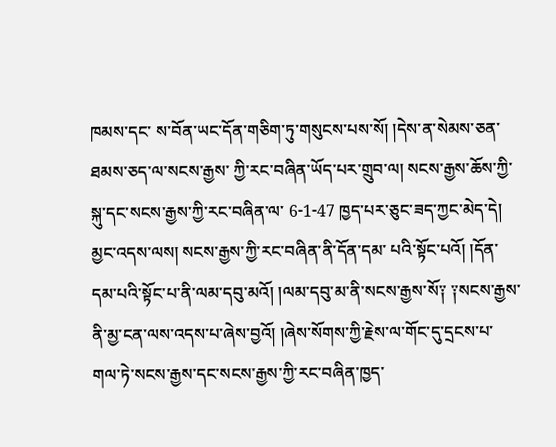ཁམས་དང་ ས་བོན་ཡང་དོན་གཅིག་ཏུ་གསུངས་པས་སོ། །དེས་ན་སེམས་ཅན་ཐམས་ཅད་ལ་སངས་རྒྱས་ ཀྱི་རང་བཞིན་ཡོད་པར་གྲུབ་ལ། སངས་རྒྱས་ཆོས་ཀྱི་སྐུ་དང་སངས་རྒྱས་ཀྱི་རང་བཞིན་ལ་ 6-1-47 ཁྱད་པར་ཅུང་ཟད་ཀྱང་མེད་དེ། མྱང་འདས་ལས། སངས་རྒྱས་ཀྱི་རང་བཞིན་ནི་དོན་དམ་ པའི་སྟོང་པའོ། །དོན་དམ་པའི་སྟོང་པ་ནི་ལམ་དབུ་མའོ། །ལམ་དབུ་མ་ནི་སངས་རྒྱས་སོ༑ ༑སངས་རྒྱས་ནི་མྱ་ངན་ལས་འདས་པ་ཞེས་བྱའོ། །ཞེས་སོགས་ཀྱི་རྗེས་ལ་གོང་དུ་དྲངས་པ་ གལ་ཏེ་སངས་རྒྱས་དང་སངས་རྒྱས་ཀྱི་རང་བཞིན་ཁྱད་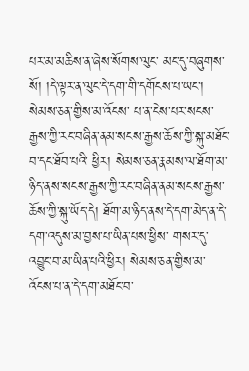པར་མ་མཆིས་ན་ཞེས་སོགས་ལུང་ མང་དུ་བཞུགས་སོ། །དེ་ལྟར་ན་ལུང་དེ་དག་གི་དགོངས་པ་ཡང་། སེམས་ཅན་གྱིས་མ་འོངས་ པ་ན་ངེས་པར་སངས་རྒྱས་ཀྱི་རང་བཞིན་ནམ་སངས་རྒྱས་ཆོས་ཀྱི་སྐུ་མཐོང་བ་དང་ཐོབ་པའི་ ཕྱིར། སེམས་ཅན་རྣམས་ལ་ཐོག་མ་ཉིད་ནས་སངས་རྒྱས་ཀྱི་རང་བཞིན་ནམ་སངས་རྒྱས་ ཆོས་ཀྱི་སྐུ་ཡོད་དེ། ཐོག་མ་ཉིད་ནས་དེ་དག་མེད་ན་དེ་དག་འདུས་མ་བྱས་པ་ཡིན་པས་ཕྱིས་ གསར་དུ་འབྱུང་བ་མ་ཡིན་པའི་ཕྱིར། སེམས་ཅན་གྱིས་མ་འོངས་པ་ན་དེ་དག་མཐོང་བ་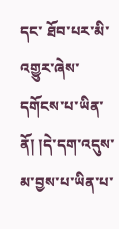དང་ ཐོབ་པར་མི་འགྱུར་ཞེས་དགོངས་པ་ཡིན་ནོ། །དེ་དག་འདུས་མ་བྱས་པ་ཡིན་པ་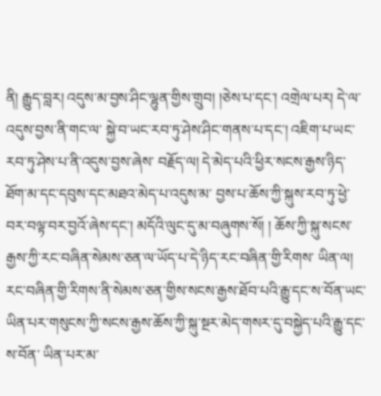ནི། རྒྱུད་བླར། འདུས་མ་བྱས་ཤིང་ལྷུན་གྱིས་གྲུབ། །ཅེས་པ་དང་། འགྲེལ་པར། དེ་ལ་འདུས་བྱས་ནི་གང་ལ་ སྐྱེ་བ་ཡང་རབ་ཏུ་ཤེས་ཤིང་གནས་པ་དང་། འཇིག་པ་ཡང་རབ་ཏུ་ཤེས་པ་ནི་འདུས་བྱས་ཞེས་ བརྗོད་ལ། དེ་མེད་པའི་ཕྱིར་སངས་རྒྱས་ཉིད་ཐོག་མ་དང་དབུས་དང་མཐའ་མེད་པ་འདུས་མ་ བྱས་པ་ཆོས་ཀྱི་སྐུས་རབ་ཏུ་ཕྱེ་བར་བལྟ་བར་བྱའོ་ཞེས་དང་། མདོའི་ལུང་དུ་མ་བཞུགས་སོ། ། ཆོས་ཀྱི་སྐུ་སངས་རྒྱས་ཀྱི་རང་བཞིན་སེམས་ཅན་ལ་ཡོད་པ་དེ་ཉིད་རང་བཞིན་གྱི་རིགས་ ཡིན་ལ། རང་བཞིན་གྱི་རིགས་ནི་སེམས་ཅན་གྱིས་སངས་རྒྱས་ཐོབ་པའི་རྒྱུ་དང་ས་བོན་ཡང་ ཡིན་པར་གསུངས་ཀྱི་སངས་རྒྱས་ཆོས་ཀྱི་སྐུ་སྔར་མེད་གསར་དུ་བསྐྱེད་པའི་རྒྱུ་དང་ས་བོན་ ཡིན་པར་མ་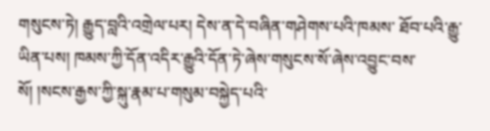གསུངས་ཏེ། རྒྱུད་བླའི་འགྲེལ་པར། དེས་ན་དེ་བཞིན་གཤེགས་པའི་ཁམས་ ཐོབ་པའི་རྒྱུ་ཡིན་པས། ཁམས་ཀྱི་དོན་འདིར་རྒྱུའི་དོན་ཏེ་ཞེས་གསུངས་སོ་ཞེས་འབྱུང་བས་ སོ། །སངས་རྒྱས་ཀྱི་སྐུ་རྣམ་པ་གསུམ་བསྐྱེད་པའི་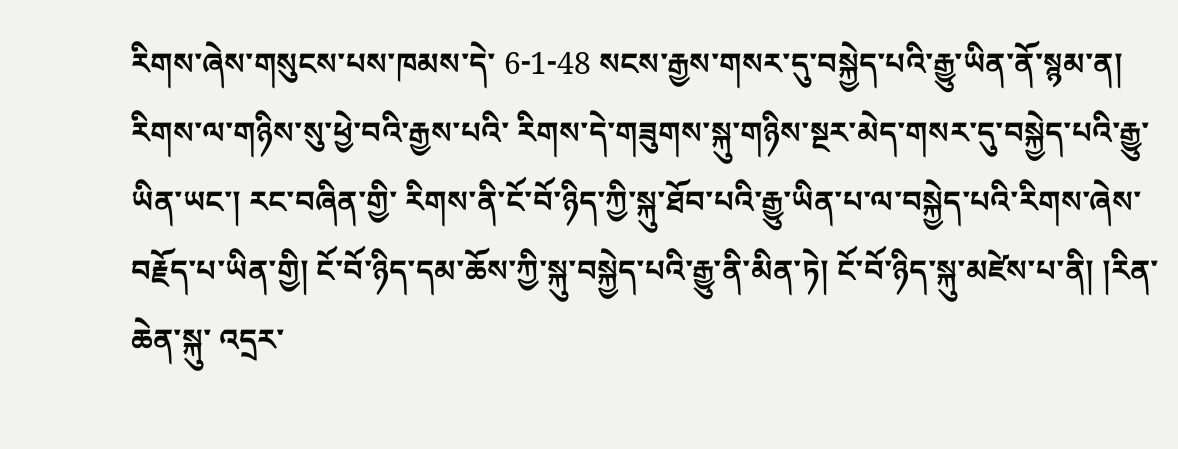རིགས་ཞེས་གསུངས་པས་ཁམས་དེ་ 6-1-48 སངས་རྒྱས་གསར་དུ་བསྐྱེད་པའི་རྒྱུ་ཡིན་ནོ་སྙམ་ན། རིགས་ལ་གཉིས་སུ་ཕྱེ་བའི་རྒྱས་པའི་ རིགས་དེ་གཟུགས་སྐུ་གཉིས་སྔར་མེད་གསར་དུ་བསྐྱེད་པའི་རྒྱུ་ཡིན་ཡང་། རང་བཞིན་གྱི་ རིགས་ནི་ངོ་བོ་ཉིད་ཀྱི་སྐུ་ཐོབ་པའི་རྒྱུ་ཡིན་པ་ལ་བསྐྱེད་པའི་རིགས་ཞེས་བརྗོད་པ་ཡིན་གྱི། ངོ་བོ་ཉིད་དམ་ཆོས་ཀྱི་སྐུ་བསྐྱེད་པའི་རྒྱུ་ནི་མིན་ཏེ། ངོ་བོ་ཉིད་སྐུ་མཛེས་པ་ནི། །རིན་ཆེན་སྐུ་ འདྲར་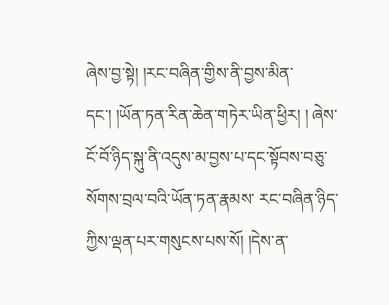ཞེས་བྱ་སྟེ། །རང་བཞིན་གྱིས་ནི་བྱས་མིན་དང་། །ཡོན་ཏན་རིན་ཆེན་གཏེར་ཡིན་ཕྱིར། ། ཞེས་ངོ་བོ་ཉིད་སྐུ་ནི་འདུས་མ་བྱས་པ་དང་སྟོབས་བཅུ་སོགས་བྲལ་བའི་ཡོན་ཏན་རྣམས་ རང་བཞིན་ཉིད་ཀྱིས་ལྡན་པར་གསུངས་པས་སོ། །དེས་ན་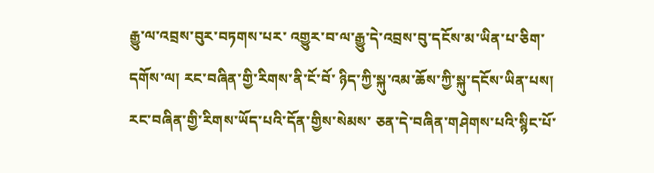རྒྱུ་ལ་འབྲས་བུར་བཏགས་པར་ འགྱུར་བ་ལ་རྒྱུ་དེ་འབྲས་བུ་དངོས་མ་ཡིན་པ་ཅིག་དགོས་ལ། རང་བཞིན་གྱི་རིགས་ནི་ངོ་བོ་ ཉིད་ཀྱི་སྐུ་འམ་ཆོས་ཀྱི་སྐུ་དངོས་ཡིན་པས། རང་བཞིན་གྱི་རིགས་ཡོད་པའི་དོན་གྱིས་སེམས་ ཅན་དེ་བཞིན་གཤེགས་པའི་སྙིང་པོ་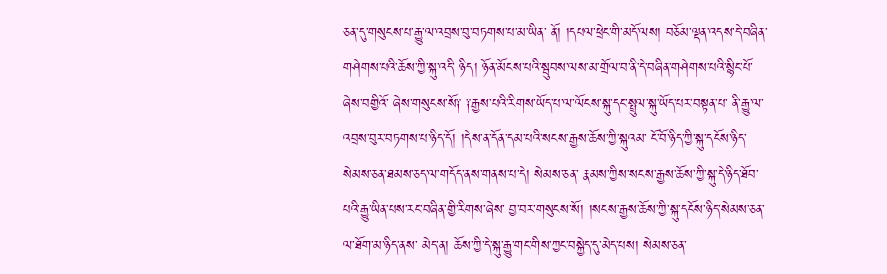ཅན་དུ་གསུངས་པ་རྒྱུ་ལ་འབྲས་བུ་བཏགས་པ་མ་ཡིན་ ནོ། །དཔལ་ཕྲེང་གི་མདོ་ལས། བཅོམ་ལྡན་འདས་དེ་བཞིན་གཤེགས་པའི་ཆོས་ཀྱི་སྐུ་འདི་ ཉིད། ཉོན་མོངས་པའི་སྦུབས་ལས་མ་གྲོལ་བ་ནི་དེ་བཞིན་གཤེགས་པའི་སྙིང་པོ་ཞེས་བགྱིའོ་ ཞེས་གསུངས་སོ༑ ༑རྒྱས་པའི་རིགས་ཡོད་པ་ལ་ལོངས་སྐུ་དང་སྤྲུལ་སྐུ་ཡོད་པར་བསྟན་པ་ ནི་རྒྱུ་ལ་འབྲས་བུར་བཏགས་པ་ཉིད་དོ། །དེས་ན་དོན་དམ་པའི་སངས་རྒྱས་ཆོས་ཀྱི་སྐུའམ་ ངོ་བོ་ཉིད་ཀྱི་སྐུ་དངོས་ཉིད་སེམས་ཅན་ཐམས་ཅད་ལ་གདོད་ནས་གནས་པ་དེ། སེམས་ཅན་ རྣམས་ཀྱིས་སངས་རྒྱས་ཆོས་ཀྱི་སྐུ་དེ་ཉིད་ཐོབ་པའི་རྒྱུ་ཡིན་པས་རང་བཞིན་གྱི་རིགས་ཞེས་ བྱ་བར་གསུངས་སོ། །སངས་རྒྱས་ཆོས་ཀྱི་སྐུ་དངོས་ཉིད་སེམས་ཅན་ལ་ཐོག་མ་ཉིད་ནས་ མེད་ན། ཆོས་ཀྱི་དེ་སྐུ་རྒྱུ་གང་གིས་ཀྱང་བསྐྱེད་དུ་མེད་པས། སེམས་ཅན་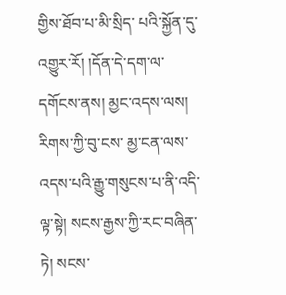གྱིས་ཐོབ་པ་མི་སྲིད་ པའི་སྐྱོན་དུ་འགྱུར་རོ། །དོན་དེ་དག་ལ་དགོངས་ནས། མྱང་འདས་ལས། རིགས་ཀྱི་བུ་ངས་ མྱ་ངན་ལས་འདས་པའི་རྒྱུ་གསུངས་པ་ནི་འདི་ལྟ་སྟེ། སངས་རྒྱས་ཀྱི་རང་བཞིན་ཏེ། སངས་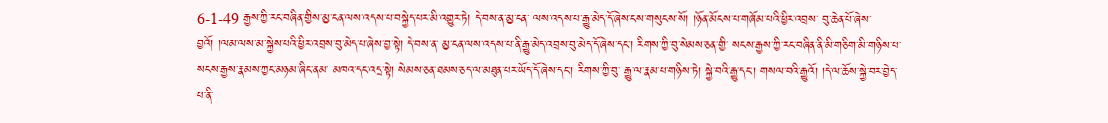6-1-49 རྒྱས་ཀྱི་རང་བཞིན་གྱིས་མྱ་ངན་ལས་འདས་པ་བསྐྱེད་པར་མི་འགྱུར་ཏེ། དེ་བས་ན་མྱ་ངན་ ལས་འདས་པ་རྒྱུ་མེད་དོ་ཞེས་ངས་གསུངས་སོ། །ཉོན་མོངས་པ་གཞོམ་པའི་ཕྱིར་འབྲས་ བུ་ཆེན་པོ་ཞེས་བྱའོ། །ལམ་ལས་མ་སྐྱེས་པའི་ཕྱིར་འབྲས་བུ་མེད་པ་ཞེས་བྱ་སྟེ། དེ་བས་ན་ མྱ་ངན་ལས་འདས་པ་ནི་རྒྱུ་མེད་འབྲས་བུ་མེད་དོ་ཞེས་དང་། རིགས་ཀྱི་བུ་སེམས་ཅན་གྱི་ སངས་རྒྱས་ཀྱི་རང་བཞིན་ནི་མི་གཅིག་མི་གཉིས་པ་སངས་རྒྱས་རྣམས་ཀྱང་མཉམ་ཞིང་ནམ་ མཁའ་དང་འདྲ་སྟེ། སེམས་ཅན་ཐམས་ཅད་ལ་མཐུན་པར་ཡོད་དོ་ཞེས་དང་། རིགས་ཀྱི་བུ་ རྒྱུ་ལ་རྣམ་པ་གཉིས་ཏེ། སྐྱེ་བའི་རྒྱུ་དང་། གསལ་བའི་རྒྱུའོ། །དེ་ལ་ཆོས་སྐྱེ་བར་བྱེད་པ་ནི་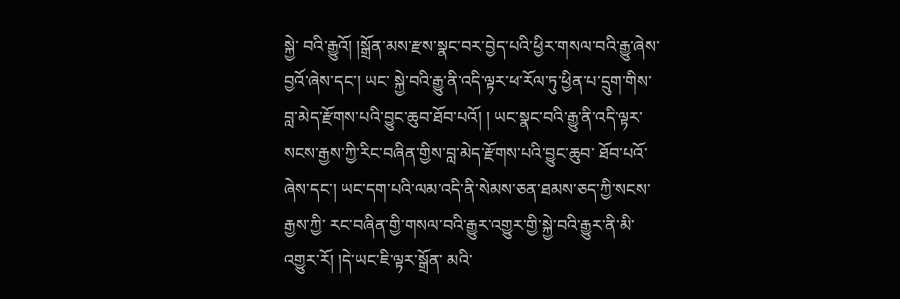སྐྱེ་ བའི་རྒྱུའོ། །སྒྲོན་མས་རྫས་སྣང་བར་བྱེད་པའི་ཕྱིར་གསལ་བའི་རྒྱུ་ཞེས་བྱའོ་ཞེས་དང་། ཡང་ སྐྱེ་བའི་རྒྱུ་ནི་འདི་ལྟར་ཕ་རོལ་ཏུ་ཕྱིན་པ་དྲུག་གིས་བླ་མེད་རྫོགས་པའི་བྱུང་ཆུབ་ཐོབ་པའོ། ། ཡང་སྣང་བའི་རྒྱུ་ནི་འདི་ལྟར་སངས་རྒྱས་ཀྱི་རིང་བཞིན་གྱིས་བླ་མེད་རྫོགས་པའི་བྱུང་ཆུབ་ ཐོབ་པའོ་ཞེས་དང་། ཡང་དག་པའི་ལམ་འདི་ནི་སེམས་ཅན་ཐམས་ཅད་ཀྱི་སངས་རྒྱས་ཀྱི་ རང་བཞིན་གྱི་གསལ་བའི་རྒྱུར་འགྱུར་གྱི་སྐྱེ་བའི་རྒྱུར་ནི་མི་འགྱུར་རོ། །དེ་ཡང་ཇི་ལྟར་སྒྲོན་ མའི་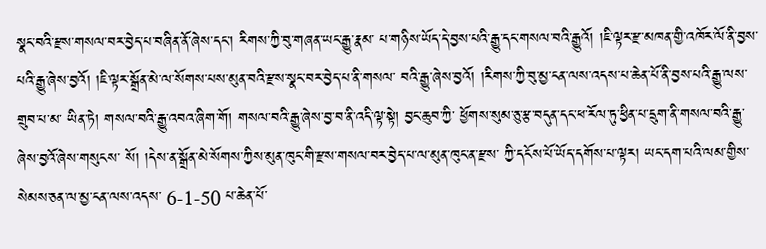སྣང་བའི་རྫས་གསལ་བར་བྱེད་པ་བཞིན་ནོ་ཞེས་དང་། རིགས་ཀྱི་བུ་གཞན་ཡང་རྒྱུ་རྣམ་ པ་གཉིས་ཡོད་དེ་བྱས་པའི་རྒྱུ་དང་གསལ་བའི་རྒྱུའོ། །ཇི་ལྟར་རྫ་མཁན་གྱི་འཁོར་ལོ་ནི་བྱས་ པའི་རྒྱུ་ཞེས་བྱའོ། །ཇི་ལྟར་སྒྲོན་མེ་ལ་སོགས་པས་མུན་བའི་རྫས་སྣང་བར་བྱེད་པ་ནི་གསལ་ བའི་རྒྱུ་ཞེས་བྱའོ། །རིགས་ཀྱི་བུ་མྱ་ངན་ལས་འདས་པ་ཆེན་པོ་ནི་བྱས་པའི་རྒྱུ་ལས་གྲུབ་པ་མ་ ཡིན་ཏེ། གསལ་བའི་རྒྱུ་འབའ་ཞིག་གོ། གསལ་བའི་རྒྱུ་ཞེས་བྱ་བ་ནི་འདི་ལྟ་སྟེ། བྱང་ཆུབ་ཀྱི་ ཕྱོགས་སུམ་ཅུ་རྩ་བདུན་དང་ཕ་རོལ་ཏུ་ཕྱིན་པ་དྲུག་ནི་གསལ་བའི་རྒྱུ་ཞེས་བྱའོ་ཞེས་གསུངས་ སོ། །དེས་ན་སྒྲོན་མེ་སོགས་ཀྱིས་མུན་ཁུང་གི་རྫས་གསལ་བར་བྱེད་པ་ལ་མུན་ཁུང་ན་རྫས་ ཀྱི་དངོས་པོ་ཡོད་དགོས་པ་ལྟར། ཡང་དག་པའི་ལམ་གྱིས་སེམས་ཅན་ལ་མྱ་ངན་ལས་འདས་ 6-1-50 པ་ཆེན་པོ་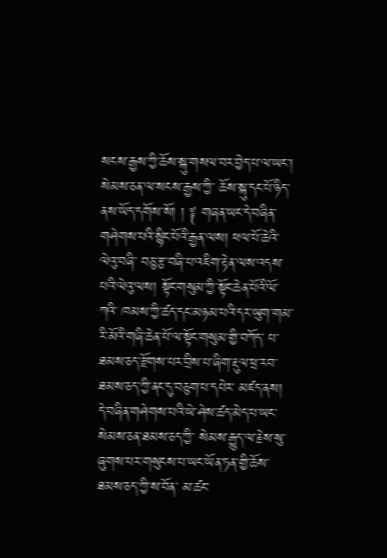སངས་རྒྱས་ཀྱི་ཆོས་སྐུ་གསལ་བར་བྱེད་པ་ལ་ཡང་། སེམས་ཅན་ལ་སངས་རྒྱས་ཀྱི་ ཆོས་སྐུ་དང་པོ་ཉིད་ནས་ཡོད་དགོས་སོ། ། ༈ གཞན་ཡང་དེ་བཞིན་གཤེགས་པའི་སྙིང་པོའི་རྒྱན་ལས། ཕལ་པོ་ཆེའི་ལེའུ་བཞི་ བཅུ་རྩ་བཞི་པ་འཇིག་རྟེན་ལས་འདས་པའི་ལེའུ་ལས། སྟོང་གསུམ་ཀྱི་སྟོང་ཆེན་པོའི་ལོ་ཀའི་ ཁམས་ཀྱི་ཚད་དང་མཉམ་པའི་དར་ཡུག་གམ་རི་མོའི་གཞི་ཆེན་པོ་ལ་སྟོང་གསུམ་གྱི་བཀོད་ པ་ཐམས་ཅད་རྫོགས་པར་བྲིས་པ་ཞིག་རྡུལ་ཕྲ་རབ་ཐམས་ཅད་ཀྱི་ནང་དུ་བཅུག་པ་དཔེར་ མཛད་ནས། དེ་བཞིན་གཤེགས་པའི་ཡེ་ཤེས་ཚད་མེད་པ་ཡང་སེམས་ཅན་ཐམས་ཅད་ཀྱི་ སེམས་རྒྱུད་ལ་རྗེས་སུ་ཞུགས་པར་གསུངས་པ་ཡང་ཡོན་ཏན་གྱི་ཆོས་ཐམས་ཅད་ཀྱི་ས་བོན་ མ་ཚང་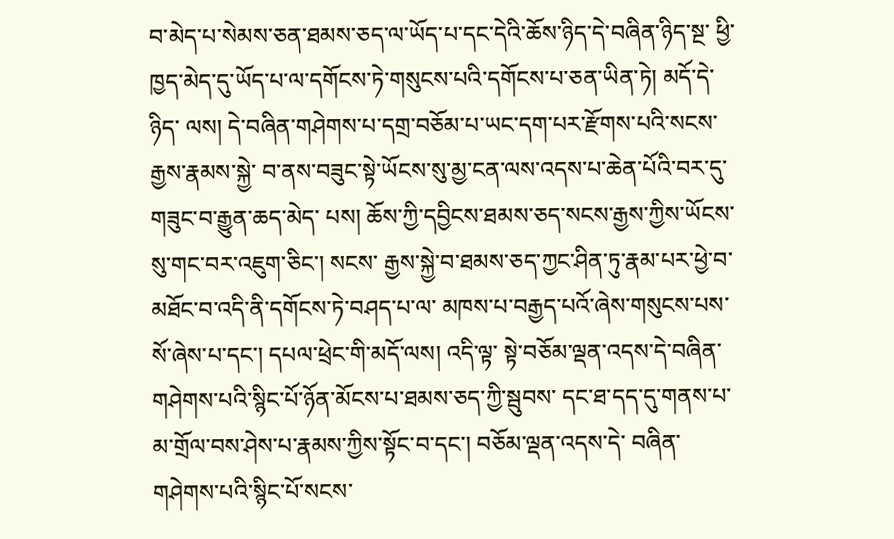བ་མེད་པ་སེམས་ཅན་ཐམས་ཅད་ལ་ཡོད་པ་དང་དེའི་ཆོས་ཉིད་དེ་བཞིན་ཉིད་སྔ་ ཕྱི་ཁྱད་མེད་དུ་ཡོད་པ་ལ་དགོངས་ཏེ་གསུངས་པའི་དགོངས་པ་ཅན་ཡིན་ཏེ། མདོ་དེ་ཉིད་ ལས། དེ་བཞིན་གཤེགས་པ་དགྲ་བཅོམ་པ་ཡང་དག་པར་རྫོགས་པའི་སངས་རྒྱས་རྣམས་སྐྱེ་ བ་ནས་བཟུང་སྟེ་ཡོངས་སུ་མྱ་ངན་ལས་འདས་པ་ཆེན་པོའི་བར་དུ་གཟུང་བ་རྒྱུན་ཆད་མེད་ པས། ཆོས་ཀྱི་དབྱིངས་ཐམས་ཅད་སངས་རྒྱས་ཀྱིས་ཡོངས་སུ་གང་བར་འཇུག་ཅིང་། སངས་ རྒྱས་སྐྱེ་བ་ཐམས་ཅད་ཀྱང་ཤིན་ཏུ་རྣམ་པར་ཕྱེ་བ་མཐོང་བ་འདི་ནི་དགོངས་ཏེ་བཤད་པ་ལ་ མཁས་པ་བརྒྱད་པའོ་ཞེས་གསུངས་པས་སོ་ཞེས་པ་དང་། དཔལ་ཕྲེང་གི་མདོ་ལས། འདི་ལྟ་ སྟེ་བཅོམ་ལྡན་འདས་དེ་བཞིན་གཤེགས་པའི་སྙིང་པོ་ཉོན་མོངས་པ་ཐམས་ཅད་ཀྱི་སྦུབས་ དང་ཐ་དད་དུ་གནས་པ་མ་གྲོལ་བས་ཤེས་པ་རྣམས་ཀྱིས་སྟོང་བ་དང་། བཅོམ་ལྡན་འདས་དེ་ བཞིན་གཤེགས་པའི་སྙིང་པོ་སངས་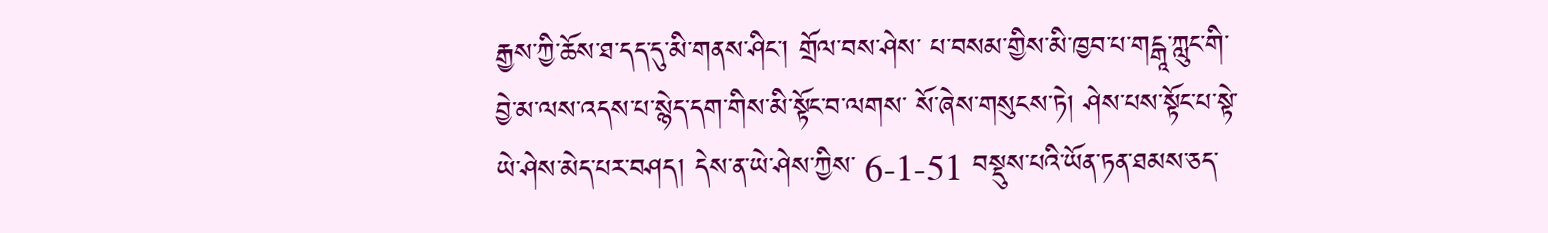རྒྱས་ཀྱི་ཆོས་ཐ་དད་དུ་མི་གནས་ཤིང་། གྲོལ་བས་ཤེས་ པ་བསམ་གྱིས་མི་ཁྱབ་པ་གངྒཱ་ཀླུང་གི་བྱེ་མ་ལས་འདས་པ་སྙེད་དག་གིས་མི་སྟོང་བ་ལགས་ སོ་ཞེས་གསུངས་ཏེ། ཤེས་པས་སྟོང་པ་སྟེ་ཡེ་ཤེས་མེད་པར་བཤད། དེས་ན་ཡེ་ཤེས་ཀྱིས་ 6-1-51 བསྡུས་པའི་ཡོན་ཏན་ཐམས་ཅད་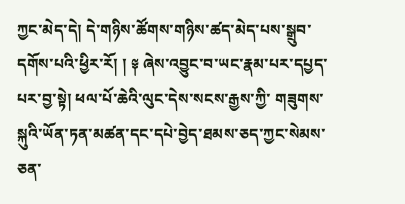ཀྱང་མེད་དེ། དེ་གཉིས་ཚོགས་གཉིས་ཚད་མེད་པས་སྒྲུབ་དགོས་པའི་ཕྱིར་རོ། ། ༈ ཞེས་འབྱུང་བ་ཡང་རྣམ་པར་དཔྱད་པར་བྱ་སྟེ། ཕལ་པོ་ཆེའི་ལུང་དེས་སངས་རྒྱས་ཀྱི་ གཟུགས་སྐུའི་ཡོན་ཏན་མཚན་དང་དཔེ་བྱེད་ཐམས་ཅད་ཀྱང་སེམས་ཅན་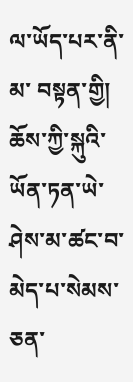ལ་ཡོད་པར་ནི་མ་ བསྟན་གྱི། ཆོས་ཀྱི་སྐུའི་ཡོན་ཏན་ཡེ་ཤེས་མ་ཚང་བ་མེད་པ་སེམས་ཅན་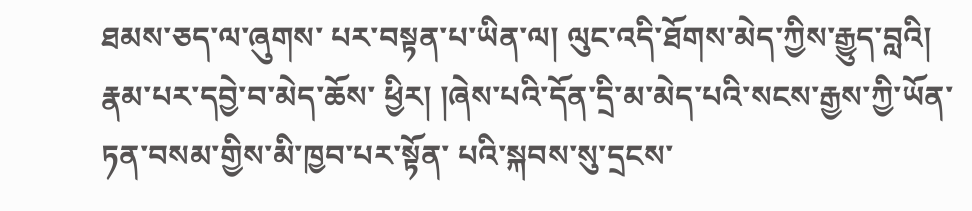ཐམས་ཅད་ལ་ཞུགས་ པར་བསྟན་པ་ཡིན་ལ། ལུང་འདི་ཐོགས་མེད་ཀྱིས་རྒྱུད་བླའི། རྣམ་པར་དབྱེ་བ་མེད་ཆོས་ ཕྱིར། །ཞེས་པའི་དོན་དྲི་མ་མེད་པའི་སངས་རྒྱས་ཀྱི་ཡོན་ཏན་བསམ་གྱིས་མི་ཁྱབ་པར་སྟོན་ པའི་སྐབས་སུ་དྲངས་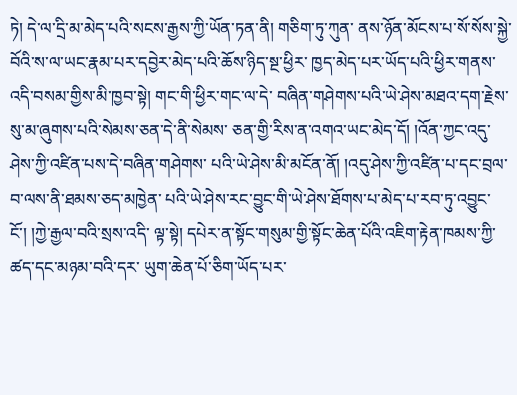ཏེ། དེ་ལ་དྲི་མ་མེད་པའི་སངས་རྒྱས་ཀྱི་ཡོན་ཏན་ནི། གཅིག་ཏུ་ཀུན་ ནས་ཉོན་མོངས་པ་སོ་སོས་སྐྱེ་བོའི་ས་ལ་ཡང་རྣམ་པར་དབྱེར་མེད་པའི་ཆོས་ཉིད་སྔ་ཕྱིར་ ཁྱད་མེད་པར་ཡོད་པའི་ཕྱིར་གནས་འདི་བསམ་གྱིས་མི་ཁྱབ་སྟེ། གང་གི་ཕྱིར་གང་ལ་དེ་ བཞིན་གཤེགས་པའི་ཡེ་ཤེས་མཐའ་དག་རྗེས་སུ་མ་ཞུགས་པའི་སེམས་ཅན་དེ་ནི་སེམས་ ཅན་གྱི་རིས་ན་འགའ་ཡང་མེད་དོ། །འོན་ཀྱང་འདུ་ཤེས་ཀྱི་འཛིན་པས་དེ་བཞིན་གཤེགས་ པའི་ཡེ་ཤེས་མི་མངོན་ནོ། །འདུ་ཤེས་ཀྱི་འཛིན་པ་དང་བྲལ་བ་ལས་ནི་ཐམས་ཅད་མཁྱེན་ པའི་ཡེ་ཤེས་རང་བྱུང་གི་ཡེ་ཤེས་ཐོགས་པ་མེད་པ་རབ་ཏུ་འབྱུང་ངོ་། །ཀྱེ་རྒྱལ་བའི་སྲས་འདི་ ལྟ་སྟེ། དཔེར་ན་སྟོང་གསུམ་གྱི་སྟོང་ཆེན་པོའི་འཇིག་རྟེན་ཁམས་ཀྱི་ཚད་དང་མཉམ་བའི་དར་ ཡུག་ཆེན་པོ་ཅིག་ཡོད་པར་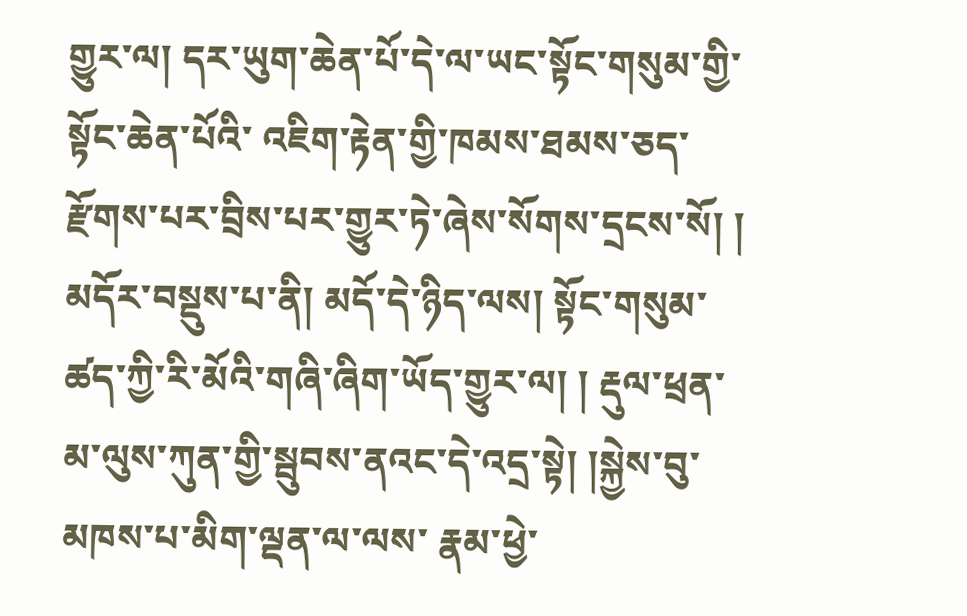གྱུར་ལ། དར་ཡུག་ཆེན་པོ་དེ་ལ་ཡང་སྟོང་གསུམ་གྱི་སྟོང་ཆེན་པོའི་ འཇིག་རྟེན་གྱི་ཁམས་ཐམས་ཅད་རྫོགས་པར་བྲིས་པར་གྱུར་ཏེ་ཞེས་སོགས་དྲངས་སོ། ། མདོར་བསྡུས་པ་ནི། མདོ་དེ་ཉིད་ལས། སྟོང་གསུམ་ཚད་ཀྱི་རི་མོའི་གཞི་ཞིག་ཡོད་གྱུར་ལ། ། རྡུལ་ཕྲན་མ་ལུས་ཀུན་གྱི་སྦུབས་ནའང་དེ་འདྲ་སྟེ། །སྐྱེས་བུ་མཁས་པ་མིག་ལྡན་ལ་ལས་ རྣམ་ཕྱེ་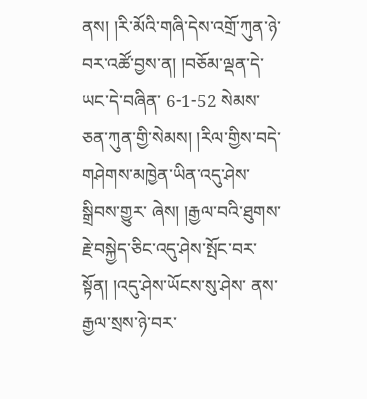ནས། །རི་མོའི་གཞི་དེས་འགྲོ་ཀུན་ཉེ་བར་འཚོ་བྱས་ན། །བཅོམ་ལྡན་དེ་ཡང་དེ་བཞིན་ 6-1-52 སེམས་ཅན་ཀུན་གྱི་སེམས། །རིལ་གྱིས་བདེ་གཤེགས་མཁྱེན་ཡིན་འདུ་ཤེས་སྒྲིབས་གྱུར་ ཞེས། །རྒྱལ་བའི་ཐུགས་རྗེ་བསྐྱེད་ཅིང་འདུ་ཤེས་སྤོང་བར་སྟོན། །འདུ་ཤེས་ཡོངས་སུ་ཤེས་ ནས་རྒྱལ་སྲས་ཉེ་བར་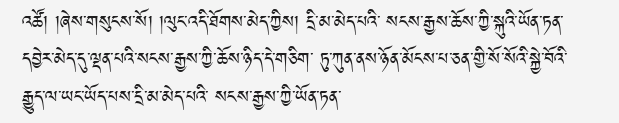འཚོ། །ཞེས་གསུངས་སོ། །ལུང་འདི་ཐོགས་མེད་ཀྱིས། དྲི་མ་མེད་པའི་ སངས་རྒྱས་ཆོས་ཀྱི་སྐུའི་ཡོན་ཏན་དབྱེར་མེད་དུ་ལྡན་པའི་སངས་རྒྱས་ཀྱི་ཆོས་ཉིད་དེ་གཅིག་ ཏུ་ཀུན་ནས་ཉོན་མོངས་པ་ཅན་གྱི་སོ་སོའི་སྐྱེ་བོའི་རྒྱུད་ལ་ཡང་ཡོད་པས་དྲི་མ་མེད་པའི་ སངས་རྒྱས་ཀྱི་ཡོན་ཏན་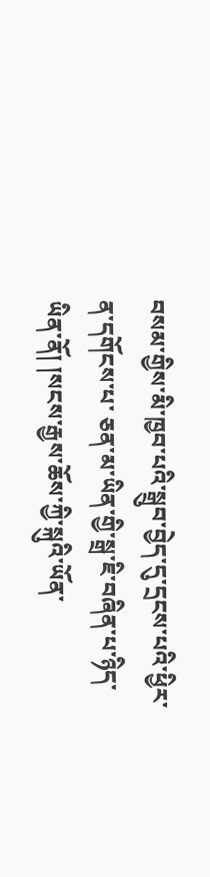བསམ་གྱིས་མི་ཁྱབ་པའི་སྒྲུབ་བྱེད་དུ་དྲངས་པའི་ཕྱིར་ན་དགོངས་པ་ ཅན་མ་ཡིན་གྱི་སྒྲ་ཇི་བཞིན་པ་ཉིད་ཡིན་ནོ། །སངས་རྒྱས་ཆོས་ཀྱི་སྐུའི་ཡོན་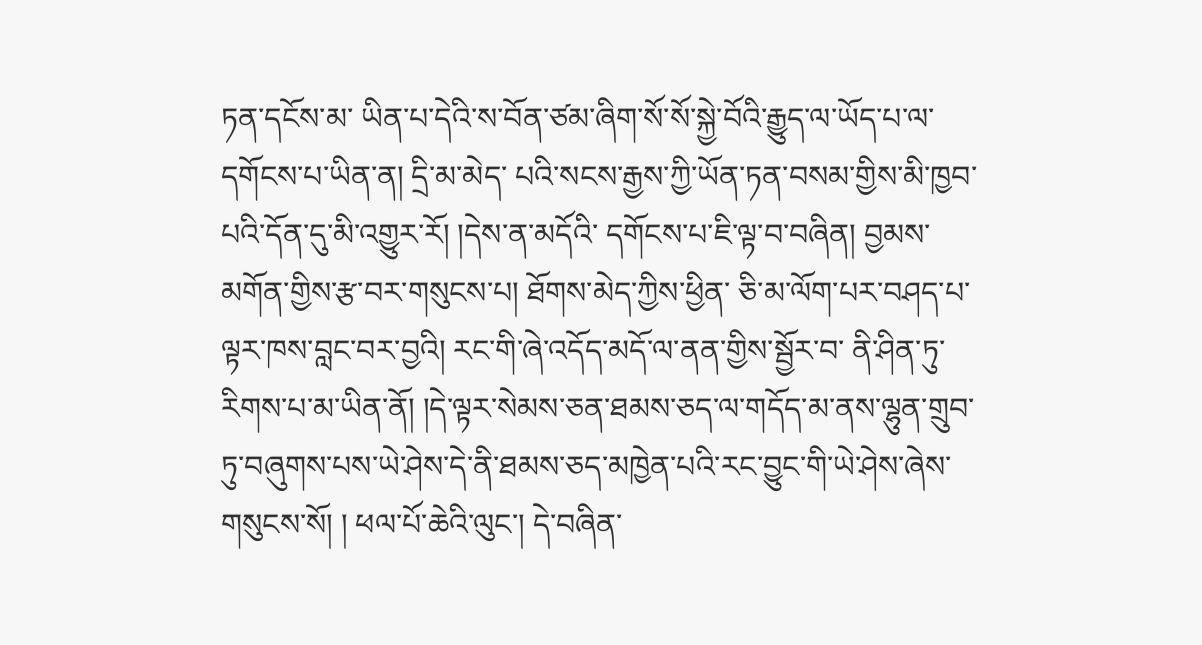ཏན་དངོས་མ་ ཡིན་པ་དེའི་ས་བོན་ཙམ་ཞིག་སོ་སོ་སྐྱེ་བོའི་རྒྱུད་ལ་ཡོད་པ་ལ་དགོངས་པ་ཡིན་ན། དྲི་མ་མེད་ པའི་སངས་རྒྱས་ཀྱི་ཡོན་ཏན་བསམ་གྱིས་མི་ཁྱབ་པའི་དོན་དུ་མི་འགྱུར་རོ། །དེས་ན་མདོའི་ དགོངས་པ་ཇི་ལྟ་བ་བཞིན། བྱམས་མགོན་གྱིས་རྩ་བར་གསུངས་པ། ཐོགས་མེད་ཀྱིས་ཕྱིན་ ཅི་མ་ལོག་པར་བཤད་པ་ལྟར་ཁས་བླང་བར་བྱའི། རང་གི་ཞེ་འདོད་མདོ་ལ་ནན་གྱིས་སྦྱོར་བ་ ནི་ཤིན་ཏུ་རིགས་པ་མ་ཡིན་ནོ། །དེ་ལྟར་སེམས་ཅན་ཐམས་ཅད་ལ་གདོད་མ་ནས་ལྷུན་གྲུབ་ ཏུ་བཞུགས་པས་ཡེ་ཤེས་དེ་ནི་ཐམས་ཅད་མཁྱེན་པའི་རང་བྱུང་གི་ཡེ་ཤེས་ཞེས་གསུངས་སོ། ། ཕལ་པོ་ཆེའི་ལུང་། དེ་བཞིན་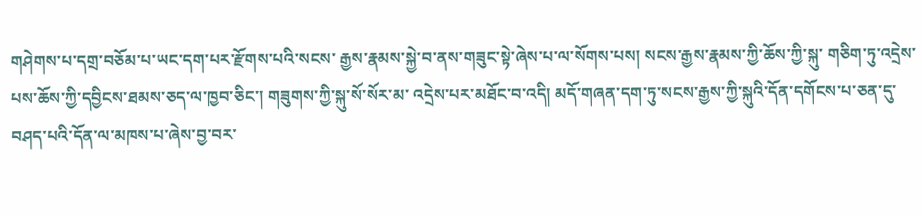གཤེགས་པ་དགྲ་བཅོམ་པ་ཡང་དག་པར་རྫོགས་པའི་སངས་ རྒྱས་རྣམས་སྐྱེ་བ་ནས་གཟུང་སྟེ་ཞེས་པ་ལ་སོགས་པས། སངས་རྒྱས་རྣམས་ཀྱི་ཆོས་ཀྱི་སྐུ་ གཅིག་ཏུ་འདྲེས་པས་ཆོས་ཀྱི་དབྱིངས་ཐམས་ཅད་ལ་ཁྱབ་ཅིང་། གཟུགས་ཀྱི་སྐུ་སོ་སོར་མ་ འདྲེས་པར་མཐོང་བ་འདི། མདོ་གཞན་དག་ཏུ་སངས་རྒྱས་ཀྱི་སྐུའི་དོན་དགོངས་པ་ཅན་དུ་ བཤད་པའི་དོན་ལ་མཁས་པ་ཞེས་བྱ་བར་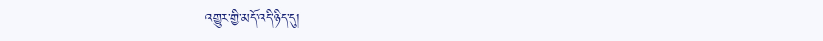འགྱུར་གྱི་མདོ་འདི་ཉིད་དུ།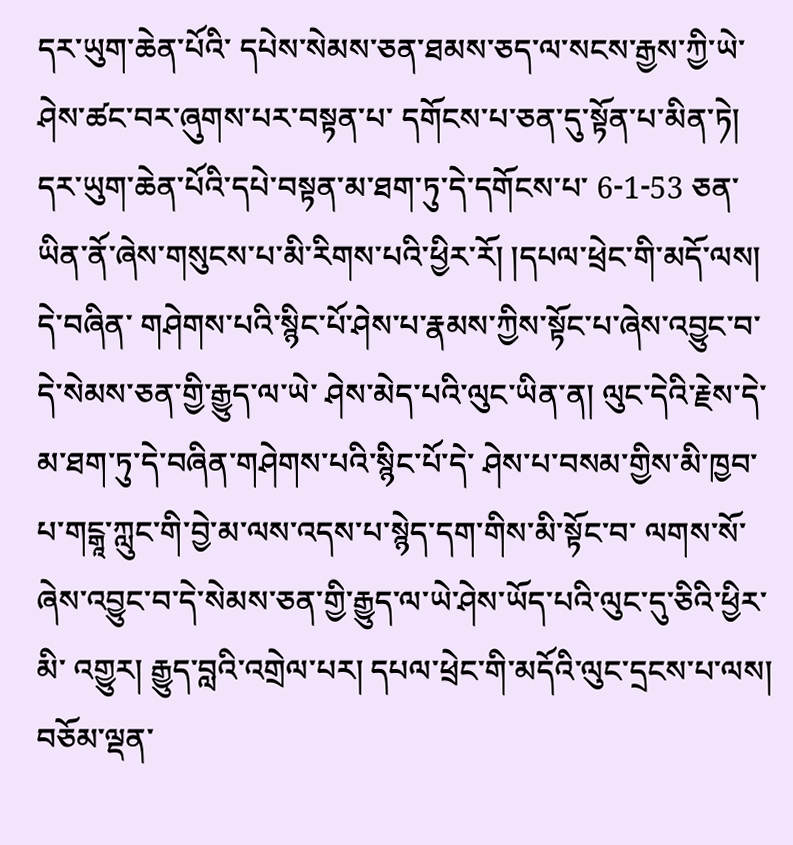དར་ཡུག་ཆེན་པོའི་ དཔེས་སེམས་ཅན་ཐམས་ཅད་ལ་སངས་རྒྱས་ཀྱི་ཡེ་ཤེས་ཚང་བར་ཞུགས་པར་བསྟན་པ་ དགོངས་པ་ཅན་དུ་སྟོན་པ་མིན་ཏེ། དར་ཡུག་ཆེན་པོའི་དཔེ་བསྟན་མ་ཐག་ཏུ་དེ་དགོངས་པ་ 6-1-53 ཅན་ཡིན་ནོ་ཞེས་གསུངས་པ་མི་རིགས་པའི་ཕྱིར་རོ། །དཔལ་ཕྲེང་གི་མདོ་ལས། དེ་བཞིན་ གཤེགས་པའི་སྙིང་པོ་ཤེས་པ་རྣམས་ཀྱིས་སྟོང་པ་ཞེས་འབྱུང་བ་དེ་སེམས་ཅན་གྱི་རྒྱུད་ལ་ཡེ་ ཤེས་མེད་པའི་ལུང་ཡིན་ན། ལུང་དེའི་རྗེས་དེ་མ་ཐག་ཏུ་དེ་བཞིན་གཤེགས་པའི་སྙིང་པོ་དེ་ ཤེས་པ་བསམ་གྱིས་མི་ཁྱབ་པ་གངྒཱ་ཀླུང་གི་བྱེ་མ་ལས་འདས་པ་སྙེད་དག་གིས་མི་སྟོང་བ་ ལགས་སོ་ཞེས་འབྱུང་བ་དེ་སེམས་ཅན་གྱི་རྒྱུད་ལ་ཡེ་ཤེས་ཡོད་པའི་ལུང་དུ་ཅིའི་ཕྱིར་མི་ འགྱུར། རྒྱུད་བླའི་འགྲེལ་པར། དཔལ་ཕྲེང་གི་མདོའི་ལུང་དྲངས་པ་ལས། བཅོམ་ལྡན་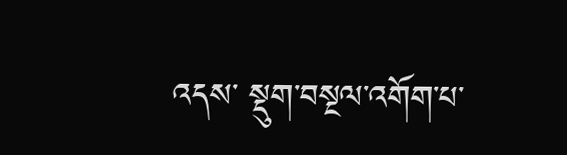འདས་ སྡུག་བསྔལ་འགོག་པ་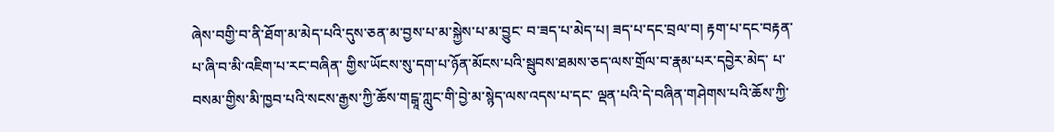ཞེས་བགྱི་བ་ནི་ཐོག་མ་མེད་པའི་དུས་ཅན་མ་བྱས་པ་མ་སྐྱེས་པ་མ་བྱུང་ བ་ཟད་པ་མེད་པ། ཟད་པ་དང་བྲལ་བ། རྟག་པ་དང་བརྟན་པ་ཞི་བ་མི་འཇིག་པ་རང་བཞིན་ གྱིས་ཡོངས་སུ་དག་པ་ཉོན་མོངས་པའི་སྦུབས་ཐམས་ཅད་ལས་གྲོལ་བ་རྣམ་པར་དབྱེར་མེད་ པ་བསམ་གྱིས་མི་ཁྱབ་པའི་སངས་རྒྱས་ཀྱི་ཆོས་གངྒཱ་ཀླུང་གི་བྱེ་མ་སྙེད་ལས་འདས་པ་དང་ ལྡན་པའི་དེ་བཞིན་གཤེགས་པའི་ཆོས་ཀྱི་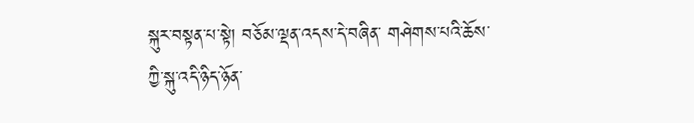སྐུར་བསྟན་པ་སྟེ། བཅོམ་ལྡན་འདས་དེ་བཞིན་ གཤེགས་པའི་ཆོས་ཀྱི་སྐུ་འདི་ཉིད་ཉོན་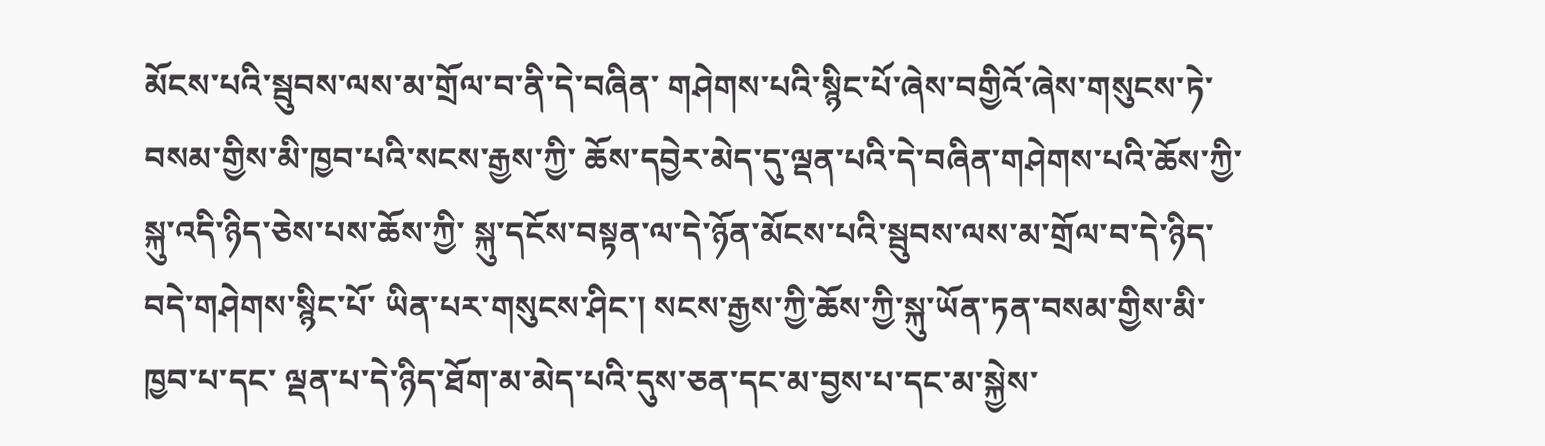མོངས་པའི་སྦུབས་ལས་མ་གྲོལ་བ་ནི་དེ་བཞིན་ གཤེགས་པའི་སྙིང་པོ་ཞེས་བགྱིའོ་ཞེས་གསུངས་ཏེ་བསམ་གྱིས་མི་ཁྱབ་པའི་སངས་རྒྱས་ཀྱི་ ཆོས་དབྱེར་མེད་དུ་ལྡན་པའི་དེ་བཞིན་གཤེགས་པའི་ཆོས་ཀྱི་སྐུ་འདི་ཉིད་ཅེས་པས་ཆོས་ཀྱི་ སྐུ་དངོས་བསྟན་ལ་དེ་ཉོན་མོངས་པའི་སྦུབས་ལས་མ་གྲོལ་བ་དེ་ཉིད་བདེ་གཤེགས་སྙིང་པོ་ ཡིན་པར་གསུངས་ཤིང་། སངས་རྒྱས་ཀྱི་ཆོས་ཀྱི་སྐུ་ཡོན་ཏན་བསམ་གྱིས་མི་ཁྱབ་པ་དང་ ལྡན་པ་དེ་ཉིད་ཐོག་མ་མེད་པའི་དུས་ཅན་དང་མ་བྱས་པ་དང་མ་སྐྱེས་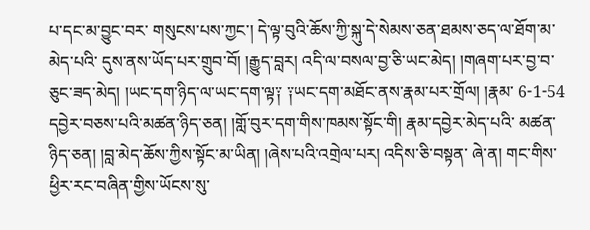པ་དང་མ་བྱུང་བར་ གསུངས་པས་ཀྱང་། དེ་ལྟ་བུའི་ཆོས་ཀྱི་སྐུ་དེ་སེམས་ཅན་ཐམས་ཅད་ལ་ཐོག་མ་མེད་པའི་ དུས་ནས་ཡོད་པར་གྲུབ་བོ། །རྒྱུད་བླར། འདི་ལ་བསལ་བྱ་ཅི་ཡང་མེད། །གཞག་པར་བྱ་བ་ ཅུང་ཟད་མེད། །ཡང་དག་ཉིད་ལ་ཡང་དག་ལྟ༑ ༑ཡང་དག་མཐོང་ནས་རྣམ་པར་གྲོལ། །རྣམ་ 6-1-54 དབྱེར་བཅས་པའི་མཚན་ཉིད་ཅན། །གློ་བུར་དག་གིས་ཁམས་སྟོང་གི། རྣམ་དབྱེར་མེད་པའི་ མཚན་ཉིད་ཅན། །བླ་མེད་ཆོས་ཀྱིས་སྟོང་མ་ཡིན། །ཞེས་པའི་འགྲེལ་པར། འདིས་ཅི་བསྟན་ ཞེ་ན། གང་གིས་ཕྱིར་རང་བཞིན་གྱིས་ཡོངས་སུ་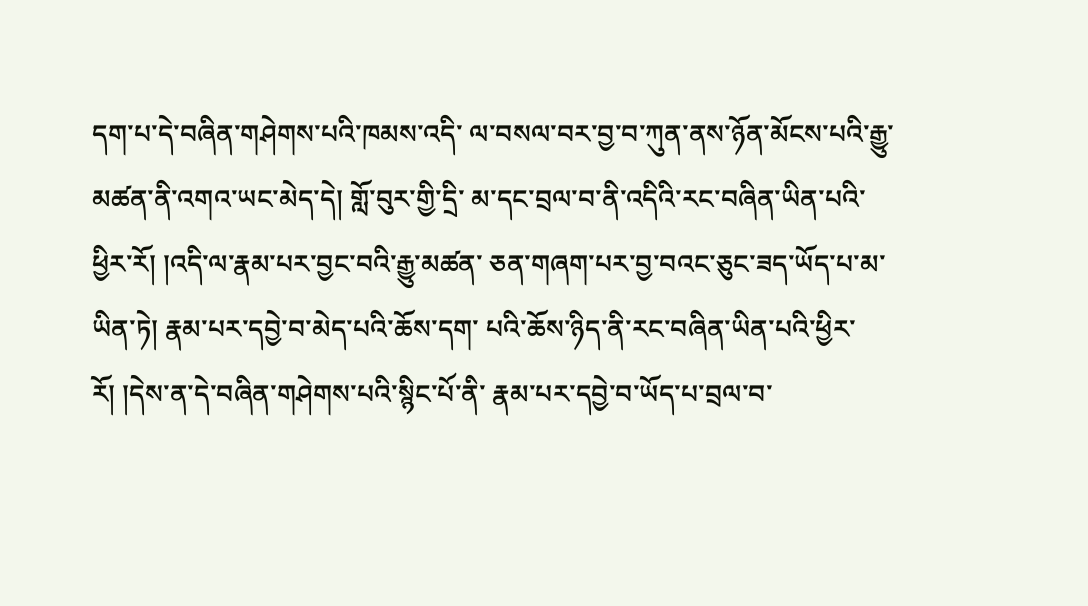དག་པ་དེ་བཞིན་གཤེགས་པའི་ཁམས་འདི་ ལ་བསལ་བར་བྱ་བ་ཀུན་ནས་ཉོན་མོངས་པའི་རྒྱུ་མཚན་ནི་འགའ་ཡང་མེད་དེ། གློ་བུར་གྱི་དྲི་ མ་དང་བྲལ་བ་ནི་འདིའི་རང་བཞིན་ཡིན་པའི་ཕྱིར་རོ། །འདི་ལ་རྣམ་པར་བྱང་བའི་རྒྱུ་མཚན་ ཅན་གཞག་པར་བྱ་བའང་ཅུང་ཟད་ཡོད་པ་མ་ཡིན་ཏེ། རྣམ་པར་དབྱེ་བ་མེད་པའི་ཆོས་དག་ པའི་ཆོས་ཉིད་ནི་རང་བཞིན་ཡིན་པའི་ཕྱིར་རོ། །དེས་ན་དེ་བཞིན་གཤེགས་པའི་སྙིང་པོ་ནི་ རྣམ་པར་དབྱེ་བ་ཡོད་པ་བྲལ་བ་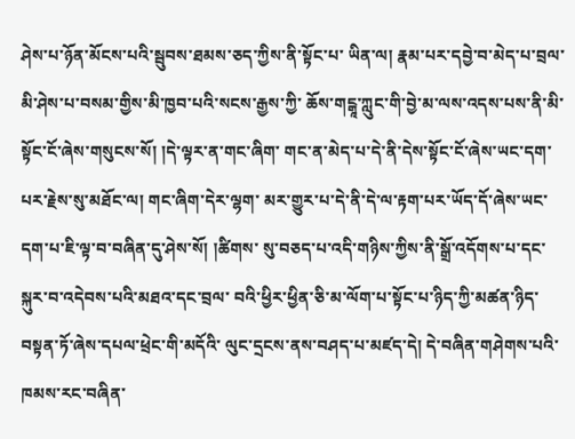ཤེས་པ་ཉོན་མོངས་པའི་སྦུབས་ཐམས་ཅད་ཀྱིས་ནི་སྟོང་པ་ ཡིན་ལ། རྣམ་པར་དབྱེ་བ་མེད་པ་བྲལ་མི་ཤེས་པ་བསམ་གྱིས་མི་ཁྱབ་པའི་སངས་རྒྱས་ཀྱི་ ཆོས་གངྒཱ་ཀླུང་གི་བྱེ་མ་ལས་འདས་པས་ནི་མི་སྟོང་ངོ་ཞེས་གསུངས་སོ། །དེ་ལྟར་ན་གང་ཞིག་ གང་ན་མེད་པ་དེ་ནི་དེས་སྟོང་ངོ་ཞེས་ཡང་དག་པར་རྗེས་སུ་མཐོང་ལ། གང་ཞིག་དེར་ལྷག་ མར་གྱུར་པ་དེ་ནི་དེ་ལ་རྟག་པར་ཡོད་དོ་ཞེས་ཡང་དག་པ་ཇི་ལྟ་བ་བཞིན་དུ་ཤེས་སོ། །ཚིགས་ སུ་བཅད་པ་འདི་གཉིས་ཀྱིས་ནི་སྒྲོ་འདོགས་པ་དང་སྐུར་བ་འདེབས་པའི་མཐའ་དང་བྲལ་ བའི་ཕྱིར་ཕྱིན་ཅི་མ་ལོག་པ་སྟོང་པ་ཉིད་ཀྱི་མཚན་ཉིད་བསྟན་ཏོ་ཞེས་དཔལ་ཕྲེང་གི་མདོའི་ ལུང་དྲངས་ནས་བཤད་པ་མཛད་དེ། དེ་བཞིན་གཤེགས་པའི་ཁམས་རང་བཞིན་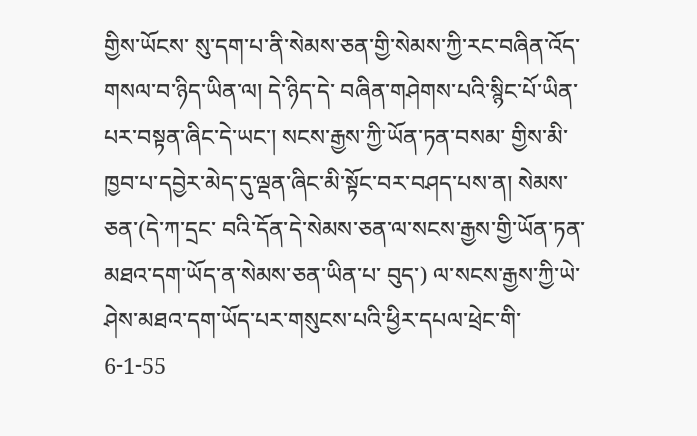གྱིས་ཡོངས་ སུ་དག་པ་ནི་སེམས་ཅན་གྱི་སེམས་ཀྱི་རང་བཞིན་འོད་གསལ་བ་ཉིད་ཡིན་ལ། དེ་ཉིད་དེ་ བཞིན་གཤེགས་པའི་སྙིང་པོ་ཡིན་པར་བསྟན་ཞིང་དེ་ཡང་། སངས་རྒྱས་ཀྱི་ཡོན་ཏན་བསམ་ གྱིས་མི་ཁྱབ་པ་དབྱེར་མེད་དུ་ལྡན་ཞིང་མི་སྟོང་བར་བཤད་པས་ན། སེམས་ཅན་(དེ་ཀ་དྲང་ བའི་དོན་དེ་སེམས་ཅན་ལ་སངས་རྒྱས་གྱི་ཡོན་ཏན་མཐའ་དག་ཡོད་ན་སེམས་ཅན་ཡིན་པ་ བུད་) ལ་སངས་རྒྱས་ཀྱི་ཡེ་ཤེས་མཐའ་དག་ཡོད་པར་གསུངས་པའི་ཕྱིར་དཔལ་ཕྲེང་གི་ 6-1-55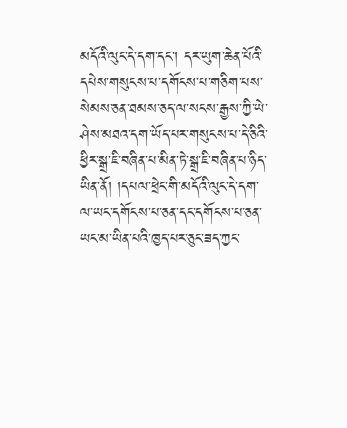མདོའི་ལུང་དེ་དག་དང་། དར་ཡུག་ཆེན་པོའི་དཔེས་གསུངས་པ་དགོངས་པ་གཅིག་པས་ སེམས་ཅན་ཐམས་ཅད་ལ་སངས་རྒྱས་ཀྱི་ཡེ་ཤེས་མཐའ་དག་ཡོད་པར་གསུངས་པ་དེ་ཅིའི་ ཕྱིར་སྒྲ་ཇི་བཞིན་པ་མིན་ཏེ་སྒྲ་ཇི་བཞིན་པ་ཉིད་ཡིན་ནོ། །དཔལ་ཕྲེང་གི་མདོའི་ལུང་དེ་དག་ ལ་ཡང་དགོངས་པ་ཅན་དང་དགོངས་པ་ཅན་ཡང་མ་ཡིན་པའི་ཁྱད་པར་ཅུང་ཟད་ཀྱང་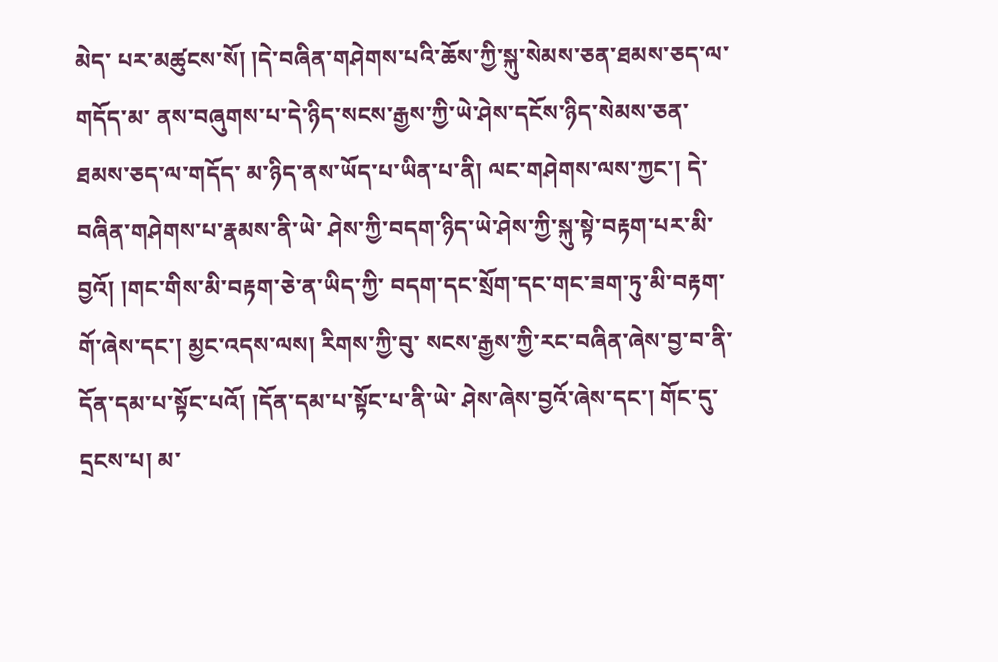མེད་ པར་མཚུངས་སོ། །དེ་བཞིན་གཤེགས་པའི་ཆོས་ཀྱི་སྐུ་སེམས་ཅན་ཐམས་ཅད་ལ་གདོད་མ་ ནས་བཞུགས་པ་དེ་ཉིད་སངས་རྒྱས་ཀྱི་ཡེ་ཤེས་དངོས་ཉིད་སེམས་ཅན་ཐམས་ཅད་ལ་གདོད་ མ་ཉིད་ནས་ཡོད་པ་ཡིན་པ་ནི། ལང་གཤེགས་ལས་ཀྱང་། དེ་བཞིན་གཤེགས་པ་རྣམས་ནི་ཡེ་ ཤེས་ཀྱི་བདག་ཉིད་ཡེ་ཤེས་ཀྱི་སྐུ་སྟེ་བརྟག་པར་མི་བྱའོ། །གང་གིས་མི་བརྟག་ཅེ་ན་ཡིད་ཀྱི་ བདག་དང་སྲོག་དང་གང་ཟག་ཏུ་མི་བརྟག་གོ་ཞེས་དང་། མྱང་འདས་ལས། རིགས་ཀྱི་བུ་ སངས་རྒྱས་ཀྱི་རང་བཞིན་ཞེས་བྱ་བ་ནི་དོན་དམ་པ་སྟོང་པའོ། །དོན་དམ་པ་སྟོང་པ་ནི་ཡེ་ ཤེས་ཞེས་བྱའོ་ཞེས་དང་། གོང་དུ་དྲངས་པ། མ་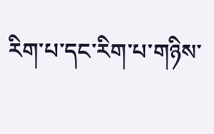རིག་པ་དང་རིག་པ་གཉིས་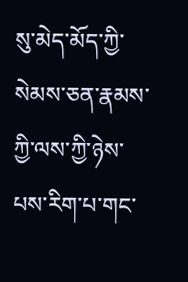སུ་མེད་མོད་ཀྱི་ སེམས་ཅན་རྣམས་ཀྱི་ལས་ཀྱི་ཉེས་པས་རིག་པ་གང་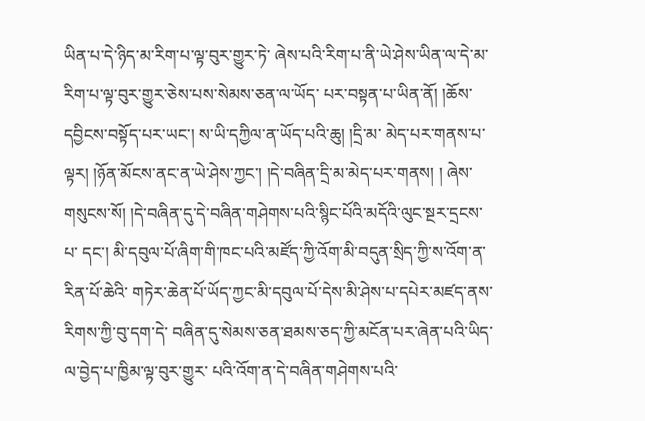ཡིན་པ་དེ་ཉིད་མ་རིག་པ་ལྟ་བུར་གྱུར་ཏེ་ ཞེས་པའི་རིག་པ་ནི་ཡེ་ཤེས་ཡིན་ལ་དེ་མ་རིག་པ་ལྟ་བུར་གྱུར་ཅེས་པས་སེམས་ཅན་ལ་ཡོད་ པར་བསྟན་པ་ཡིན་ནོ། །ཆོས་དབྱིངས་བསྟོད་པར་ཡང་། ས་ཡི་དཀྱིལ་ན་ཡོད་པའི་ཆུ། །དྲི་མ་ མེད་པར་གནས་པ་ལྟར། །ཉོན་མོངས་ནང་ན་ཡེ་ཤེས་ཀྱང་། །དེ་བཞིན་དྲི་མ་མེད་པར་གནས། ། ཞེས་གསུངས་སོ། །དེ་བཞིན་དུ་དེ་བཞིན་གཤེགས་པའི་སྙིང་པོའི་མདོའི་ལུང་སྔར་དྲངས་པ་ དང་། མི་དབུལ་པོ་ཞིག་གི་ཁང་པའི་མཛོད་ཀྱི་འོག་མི་བདུན་སྲིད་ཀྱི་ས་འོག་ན་རིན་པོ་ཆེའི་ གཏེར་ཆེན་པོ་ཡོད་ཀྱང་མི་དབུལ་པོ་དེས་མི་ཤེས་པ་དཔེར་མཛད་ནས་རིགས་ཀྱི་བུ་དག་དེ་ བཞིན་དུ་སེམས་ཅན་ཐམས་ཅད་ཀྱི་མངོན་པར་ཞེན་པའི་ཡིད་ལ་བྱེད་པ་ཁྱིམ་ལྟ་བུར་གྱུར་ པའི་འོག་ན་དེ་བཞིན་གཤེགས་པའི་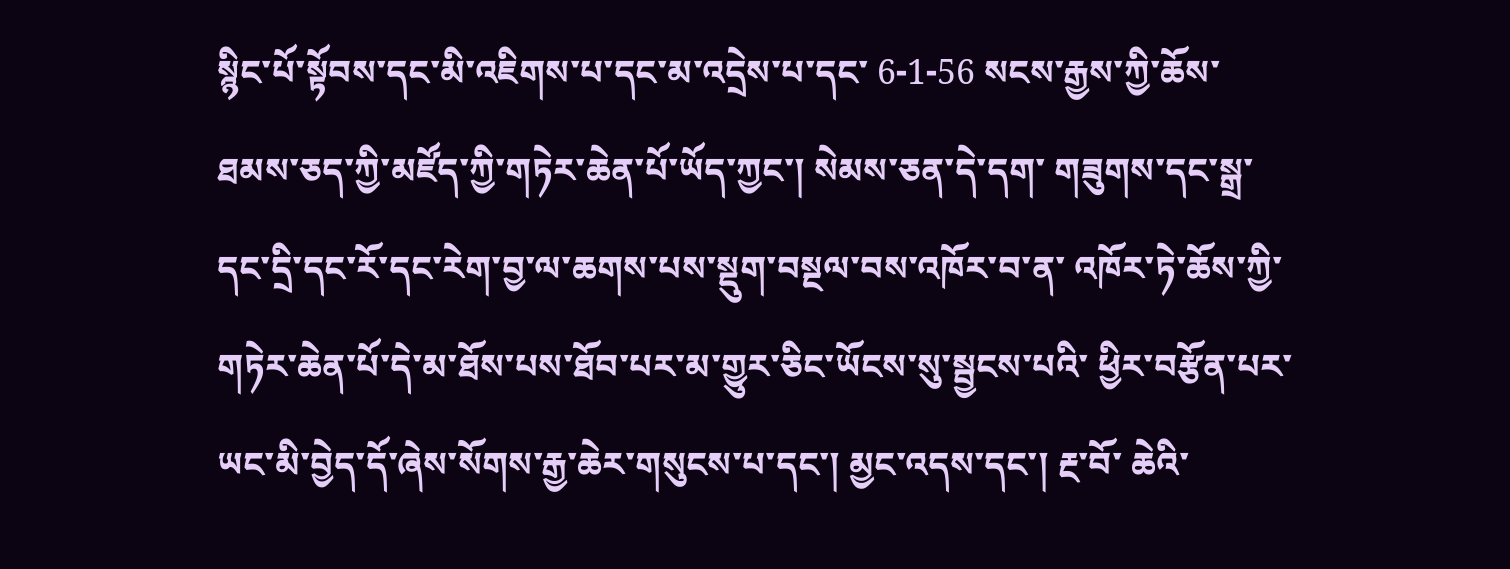སྙིང་པོ་སྟོབས་དང་མི་འཇིགས་པ་དང་མ་འདྲེས་པ་དང་ 6-1-56 སངས་རྒྱས་ཀྱི་ཆོས་ཐམས་ཅད་ཀྱི་མཛོད་ཀྱི་གཏེར་ཆེན་པོ་ཡོད་ཀྱང་། སེམས་ཅན་དེ་དག་ གཟུགས་དང་སྒྲ་དང་དྲི་དང་རོ་དང་རེག་བྱ་ལ་ཆགས་པས་སྡུག་བསྔལ་བས་འཁོར་བ་ན་ འཁོར་ཏེ་ཆོས་ཀྱི་གཏེར་ཆེན་པོ་དེ་མ་ཐོས་པས་ཐོབ་པར་མ་གྱུར་ཅིང་ཡོངས་སུ་སྦྱངས་པའི་ ཕྱིར་བརྩོན་པར་ཡང་མི་བྱེད་དོ་ཞེས་སོགས་རྒྱ་ཆེར་གསུངས་པ་དང་། མྱང་འདས་དང་། རྔ་བོ་ ཆེའི་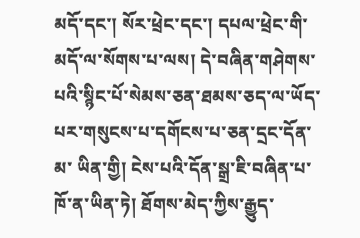མདོ་དང་། སོར་ཕྲེང་དང་། དཔལ་ཕྲེང་གི་མདོ་ལ་སོགས་པ་ལས། དེ་བཞིན་གཤེགས་ པའི་སྙིང་པོ་སེམས་ཅན་ཐམས་ཅད་ལ་ཡོད་པར་གསུངས་པ་དགོངས་པ་ཅན་དྲང་དོན་མ་ ཡིན་གྱི། ངེས་པའི་དོན་སྒྲ་ཇི་བཞིན་པ་ཁོ་ན་ཡིན་ཏེ། ཐོགས་མེད་ཀྱིས་རྒྱུད་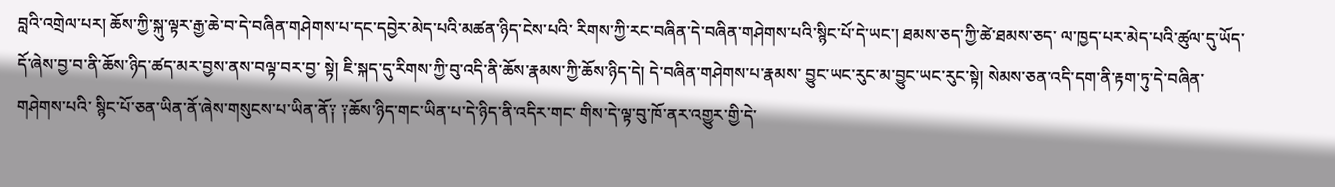བླའི་འགྲེལ་པར། ཆོས་ཀྱི་སྐུ་ལྟར་རྒྱ་ཆེ་བ་དེ་བཞིན་གཤེགས་པ་དང་དབྱེར་མེད་པའི་མཚན་ཉིད་ངེས་པའི་ རིགས་ཀྱི་རང་བཞིན་དེ་བཞིན་གཤེགས་པའི་སྙིང་པོ་དེ་ཡང་། ཐམས་ཅད་ཀྱི་ཚེ་ཐམས་ཅད་ ལ་ཁྱད་པར་མེད་པའི་ཚུལ་དུ་ཡོད་དོ་ཞེས་བྱ་བ་ནི་ཆོས་ཉིད་ཚད་མར་བྱས་ནས་བལྟ་བར་བྱ་ སྟེ། ཇི་སྐད་དུ་རིགས་ཀྱི་བུ་འདི་ནི་ཆོས་རྣམས་ཀྱི་ཆོས་ཉིད་དེ། དེ་བཞིན་གཤེགས་པ་རྣམས་ བྱུང་ཡང་རུང་མ་བྱུང་ཡང་རུང་སྟེ། སེམས་ཅན་འདི་དག་ནི་རྟག་ཏུ་དེ་བཞིན་གཤེགས་པའི་ སྙིང་པོ་ཅན་ཡིན་ནོ་ཞེས་གསུངས་པ་ཡིན་ནོ༑ ༑ཆོས་ཉིད་གང་ཡིན་པ་དེ་ཉིད་ནི་འདིར་གང་ གིས་དེ་ལྟ་བུ་ཁོ་ནར་འགྱུར་གྱི་དེ་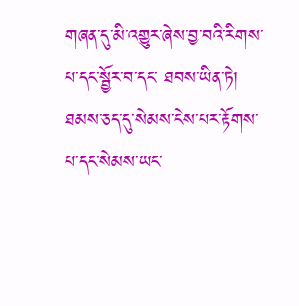གཞན་དུ་མི་འགྱུར་ཞེས་བྱ་བའི་རིགས་པ་དང་སྦྱོར་བ་དང་ ཐབས་ཡིན་ཏེ། ཐམས་ཅད་དུ་སེམས་ངེས་པར་རྟོགས་པ་དང་སེམས་ཡང་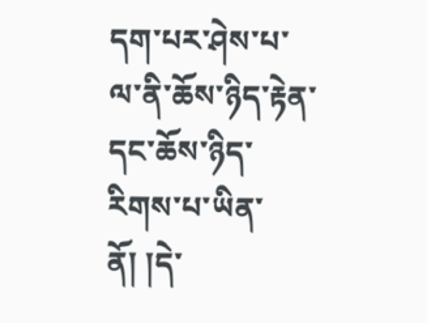དག་པར་ཤེས་པ་ ལ་ནི་ཆོས་ཉིད་རྟེན་དང་ཆོས་ཉིད་རིགས་པ་ཡིན་ནོ། །དེ་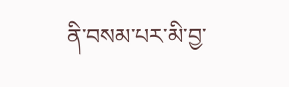ནི་བསམ་པར་མི་བྱ་